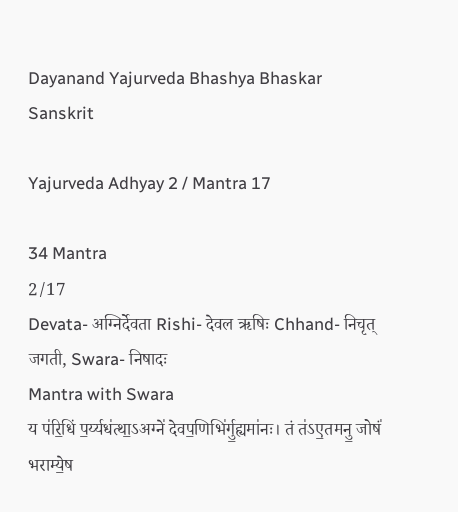Dayanand Yajurveda Bhashya Bhaskar Sanskrit

Yajurveda Adhyay 2 / Mantra 17

34 Mantra
2/17
Devata- अग्निर्देवता Rishi- देवल ऋषिः Chhand- निचृत् जगती, Swara- निषादः
Mantra with Swara
य प॑रि॒धिं प॒र्य्यध॑त्था॒ऽअग्ने॑ देवप॒णिभि॑र्गु॒ह्यमा॑नः। तं त॑ऽए॒तमनु॒ जोषं॑ भराम्ये॒ष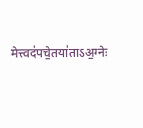मेत्त्वद॑पचे॒तया॑ताऽअ॒ग्नेः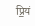प्रि॒यं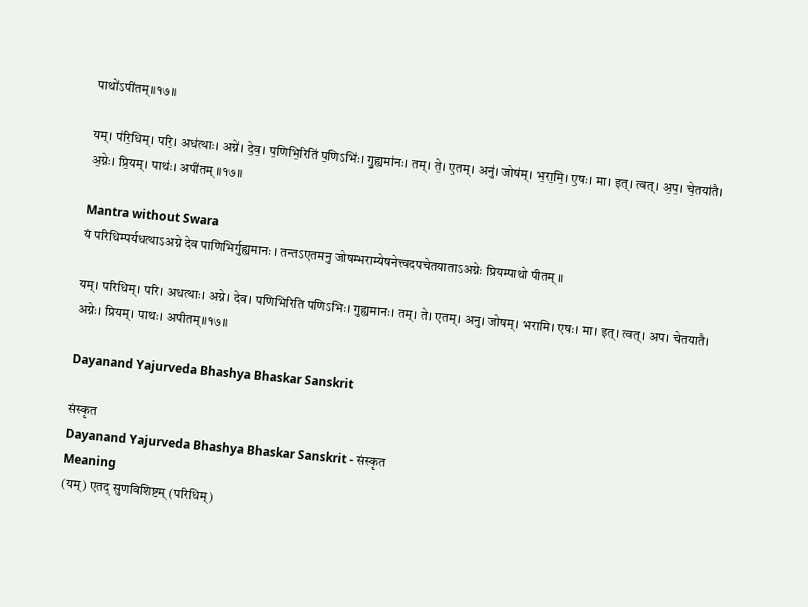पाथो॑ऽपी॑तम्॥१७॥

यम्। प॑रि॒धिम्। परि॒। अध॑त्थाः। अग्ने॑। दे॒व॒। प॒णिभि॒रिति॑ प॒णिऽभिः॑। गु॒ह्यमा॑नः। तम्। ते॒। ए॒तम्। अनु॑। जोष॑म्। भ॒रा॒मि॒। ए॒षः। मा। इत्। त्वत्। अ॒प॒। चे॒तया॑तै। अ॒ग्नेः। प्रि॒यम्। पाथः॑। अपी॑तम् ॥१७॥

Mantra without Swara
यं परिधिम्पर्यधत्थाऽअग्ने देव पाणिभिर्गुह्यमानः । तन्तऽएतमनु जोषम्भराम्येषनेत्त्वदपचेतयाताऽअग्नेः प्रियम्पाथो पीतम् ॥

यम्। परिधिम्। परि। अधत्थाः। अग्ने। देव। पणिभिरिति पणिऽभिः। गुह्यमानः। तम्। ते। एतम्। अनु। जोषम्। भरामि। एषः। मा। इत्। त्वत्। अप। चेतयातै। अग्नेः। प्रियम्। पाथः। अपीतम्॥१७॥

Dayanand Yajurveda Bhashya Bhaskar Sanskrit

संस्कृत
Dayanand Yajurveda Bhashya Bhaskar Sanskrit - संस्कृत
Meaning
(यम्) एतद् सुणविशिष्टम् (परिधिम्)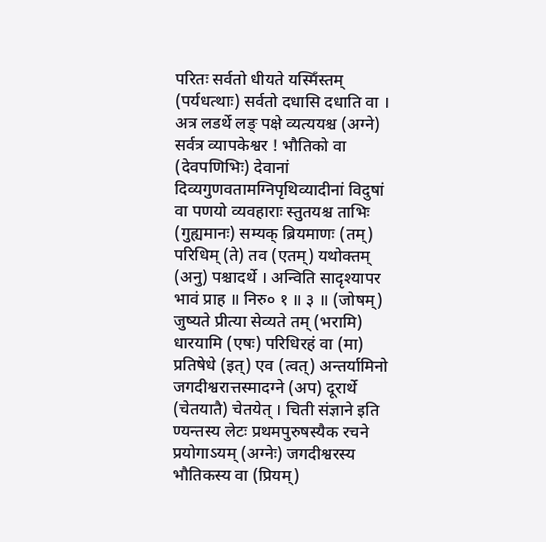परितः सर्वतो धीयते यस्मिँस्तम् (पर्यधत्थाः) सर्वतो दधासि दधाति वा । अत्र लडर्थे लङ् पक्षे व्यत्ययश्च (अग्ने) सर्वत्र व्यापकेश्वर ! भौतिको वा (देवपणिभिः) देवानां दिव्यगुणवतामग्निपृथिव्यादीनां विदुषां वा पणयो व्यवहाराः स्तुतयश्च ताभिः (गुह्यमानः) सम्यक् ब्रियमाणः (तम्) परिधिम् (ते) तव (एतम्) यथोक्तम् (अनु) पश्चादर्थे । अन्विति सादृश्यापर भावं प्राह ॥ निरु० १ ॥ ३ ॥ (जोषम्) जुष्यते प्रीत्या सेव्यते तम् (भरामि) धारयामि (एषः) परिधिरहं वा (मा) प्रतिषेधे (इत्) एव (त्वत्) अन्तर्यामिनो जगदीश्वरात्तस्मादग्ने (अप) दूरार्थे (चेतयातै) चेतयेत् । चिती संज्ञाने इति ण्यन्तस्य लेटः प्रथमपुरुषस्यैक रचने प्रयोगाऽयम् (अग्नेः) जगदीश्वरस्य भौतिकस्य वा (प्रियम्)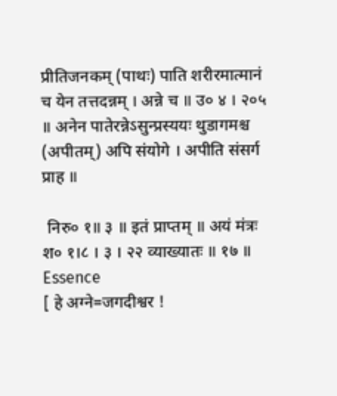प्रीतिजनकम् (पाथः) पाति शरीरमात्मानं च येन तत्तदन्नम् । अन्ने च ॥ उ० ४ । २०५ ॥ अनेन पातेरन्नेऽसुन्प्रस्ययः थुडागमश्च (अपीतम्) अपि संयोगे । अपीति संसर्ग प्राह ॥

 निरु० १॥ ३ ॥ इतं प्राप्तम् ॥ अयं मंत्रः श० १।८ । ३ । २२ व्याख्यातः ॥ १७ ॥
Essence
[ हे अग्ने=जगदीश्वर !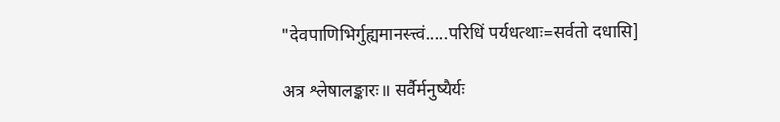"देवपाणिभिर्गुह्यमानस्त्त्वं.....परिधिं पर्यधत्थाः=सर्वतो दधासि]

अत्र श्लेषालङ्कारः॥ सर्वैर्मनुष्यैर्यः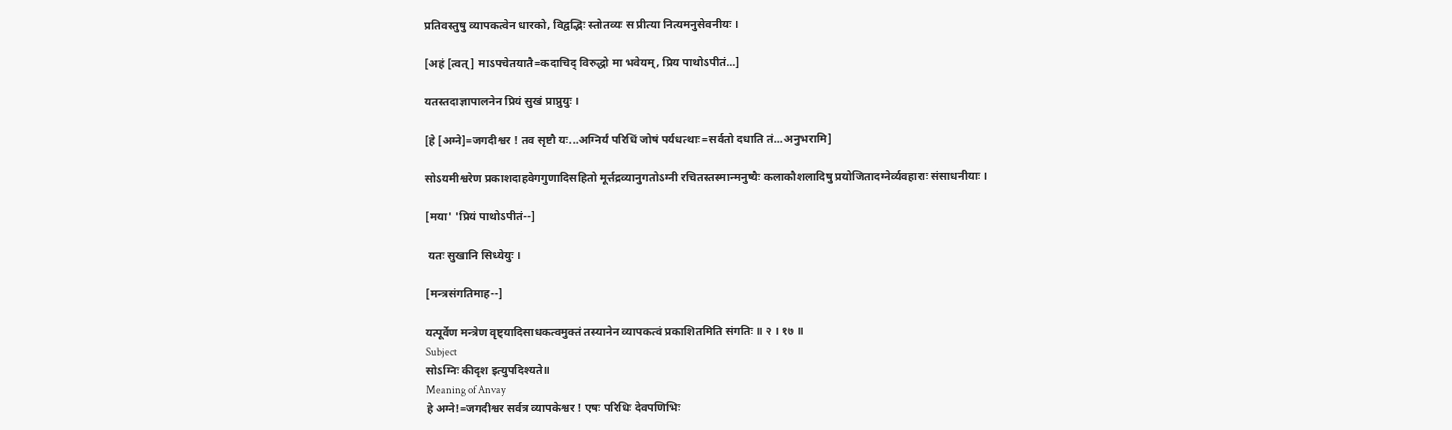प्रतिवस्तुषु व्यापकत्वेन धारको, विद्वद्भिः स्तोतव्यः स प्रीत्या नित्यमनुसेवनीयः ।

[अहं [त्वत् ] माऽपचेतयातै=कदाचिद् विरुद्धो मा भवेयम्, प्रिय पाथोऽपीतं...]

यतस्तदाज्ञापालनेन प्रियं सुखं प्राप्नुयुः ।

[हे [अग्ने]=जगदीश्वर ! तव सृष्टौ यः...अग्निर्यं परिधिं जोषं पर्यधत्थाः=सर्वतो दधाति तं...अनुभरामि]

सोऽयमीश्वरेण प्रकाशदाहवेगगुणादिसहितो मूर्त्तद्रव्यानुगतोऽग्नी रचितस्तस्मान्मनुष्यैः कलाकौशलादिषु प्रयोजितादग्नेर्व्यवहाराः संसाधनीयाः ।

[मया' 'प्रियं पाथोऽपीतं--]

 यतः सुखानि सिध्येयुः ।

[मन्त्रसंगतिमाह--]

यत्पूर्वेण मन्त्रेण वृष्ट्यादिसाधकत्वमुक्तं तस्यानेन व्यापकत्वं प्रकाशितमिति संगतिः ॥ २ । १७ ॥
Subject
सोऽग्निः कीदृश इत्युपदिश्यते॥
Meaning of Anvay
हे अग्ने!=जगदीश्वर सर्वत्र व्यापकेश्वर ! एषः परिधिः देवपणिभिः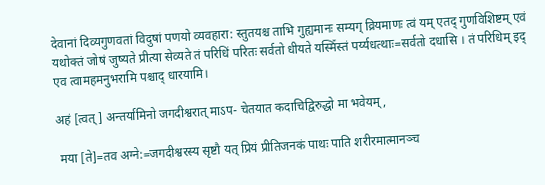देवानां दिव्यगुणवतां विदुषां पणयो व्यवहारा: स्तुतयश्च ताभि गुह्यमानः सम्यग् व्रियमाणः त्वं यम् एतद् गुणविशिष्टम् एवं यथोक्तं जोषं जुष्यते प्रीत्या सेव्यते तं परिधिं परितः सर्वतो धीयते यस्मिँस्तं पर्य्यधत्थाः=सर्वतो दधासि । तं परिधिम् इद् एव त्वामहमनुभरामि पश्चाद् धारयामि।

अहं [त्वत्] अन्तर्यामिनो जगदीश्वरात् माऽप- चेतयात कदाचिद्विरुद्धो मा भवेयम्,

 मया [ते]=तव अग्ने:=जगदीश्वरस्य सृष्टौ यत् प्रियं प्रीतिजनकं पाथः पाति शरीरमात्मानञ्च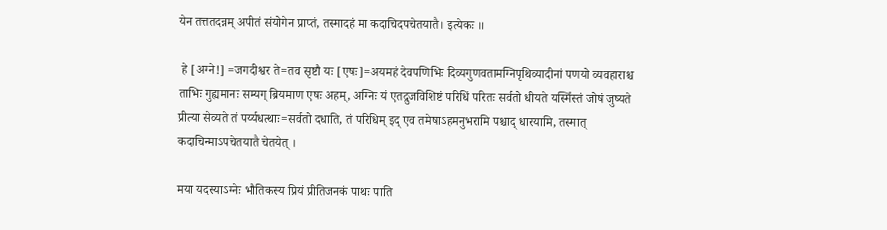येन तत्ततदन्नम् अपीतं संयोगेन प्राप्तं, तस्मादहं मा कदाचिदपचेतयातै। इत्येकः ॥

 हे [अग्ने!] =जगदीश्वर ते=तव सृष्टौ यः [एषः]=अयमहं देवपणिभिः दिव्यगुणवतामग्निपृथिव्यादीनां पणयो व्यवहाराश्च ताभिः गुह्यमानः सम्यग् ब्रियमाण एषः अहम्, अग्निः यं एतद्रुजविशिष्टं परिधिं परितः सर्वतो धीयते यस्मिँस्तं जोषं जुष्यते प्रीत्या सेव्यते तं पर्य्यधत्थाः=सर्वतो दधाति, तं परिधिम् इद् एव तमेषाऽहमनुभरामि पश्चाद् धारयामि, तस्मात् कदाचिन्माऽपचेतयातै चेतयेत् ।

मया यदस्याऽग्नेः भौतिकस्य प्रियं प्रीतिजनकं पाथः पाति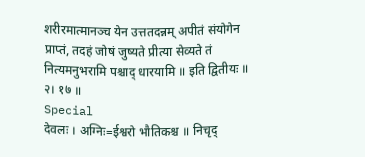शरीरमात्मानञ्च येन उत्ततदन्नम् अपीतं संयोगेन प्राप्तं, तदहं जोषं जुष्यते प्रीत्या सेव्यते तं नित्यमनुभरामि पश्चाद् धारयामि ॥ इति द्वितीयः ॥ २। १७ ॥
Special
देवलः । अग्निः=ईश्वरो भौतिकश्च ॥ निचृद्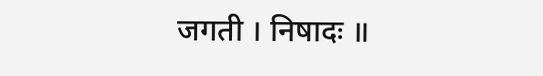जगती । निषादः ॥